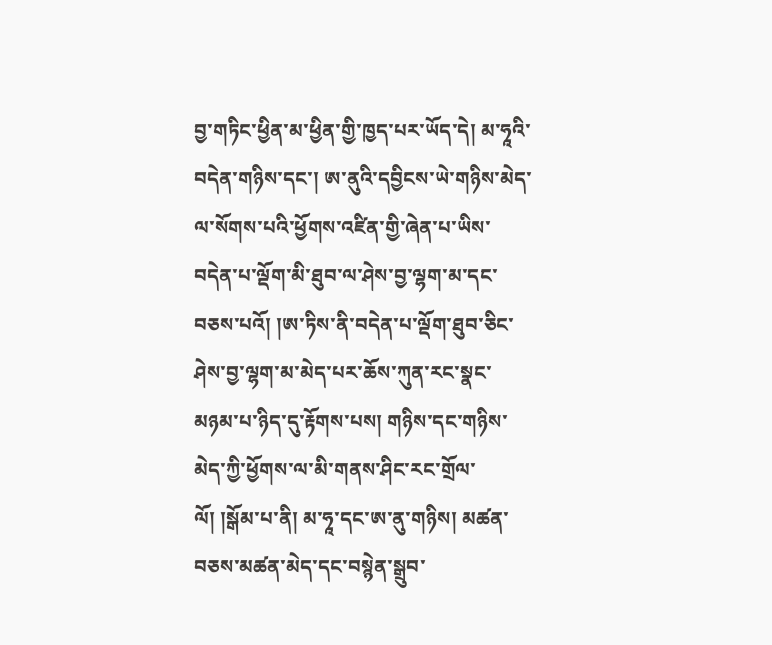བྱ་གཏིང་ཕྱིན་མ་ཕྱིན་གྱི་ཁྱད་པར་ཡོད་དེ། མ་ཧཱའི་བདེན་གཉིས་དང་། ཨ་ནུའི་དབྱིངས་ཡེ་གཉིས་མེད་ལ་སོགས་པའི་ཕྱོགས་འཛིན་གྱི་ཞེན་པ་ཡིས་བདེན་པ་ལྡོག་མི་ཐུབ་ལ་ཤེས་བྱ་ལྷག་མ་དང་བཅས་པའོ། །ཨ་ཏིས་ནི་བདེན་པ་ལྡོག་ཐུབ་ཅིང་ཤེས་བྱ་ལྷག་མ་མེད་པར་ཆོས་ཀུན་རང་སྣང་མཉམ་པ་ཉིད་དུ་རྟོགས་པས། གཉིས་དང་གཉིས་མེད་ཀྱི་ཕྱོགས་ལ་མི་གནས་ཤིང་རང་གྲོལ་ལོ། །སྒོམ་པ་ནི། མ་ཧཱ་དང་ཨ་ནུ་གཉིས། མཚན་བཅས་མཚན་མེད་དང་བསྙེན་སྒྲུབ་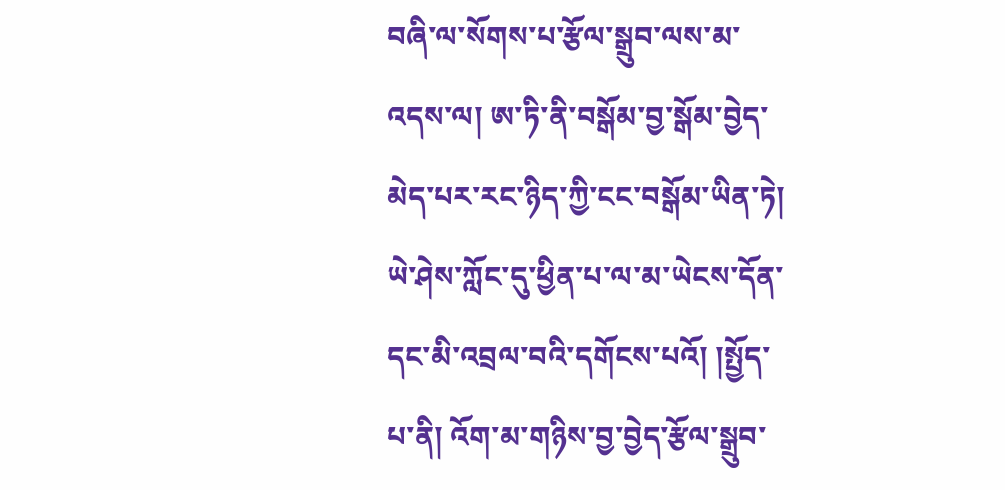བཞི་ལ་སོགས་པ་རྩོལ་སྒྲུབ་ལས་མ་འདས་ལ། ཨ་ཏི་ནི་བསྒོམ་བྱ་སྒོམ་བྱེད་མེད་པར་རང་ཉིད་ཀྱི་ངང་བསྒོམ་ཡིན་ཏེ། ཡེ་ཤེས་ཀློང་དུ་ཕྱིན་པ་ལ་མ་ཡེངས་དོན་དང་མི་འབྲལ་བའི་དགོངས་པའོ། །སྤྱོད་པ་ནི། འོག་མ་གཉིས་བྱ་བྱེད་རྩོལ་སྒྲུབ་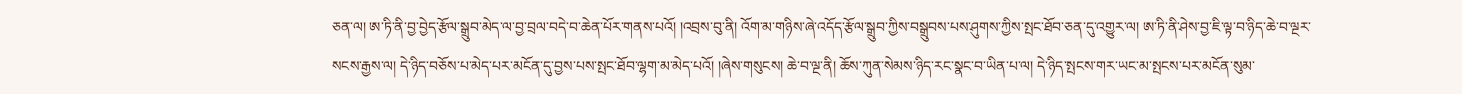ཅན་ལ། ཨ་ཏི་ནི་བྱ་བྱེད་རྩོལ་སྒྲུབ་མེད་ལ་བྱ་བྲལ་བདེ་བ་ཆེན་པོར་གནས་པའོ། །འབྲས་བུ་ནི། འོག་མ་གཉིས་ཞེ་འདོད་རྩོལ་སྒྲུབ་ཀྱིས་བསྒྲུབས་པས་ཤུགས་ཀྱིས་སྤང་ཐོབ་ཅན་དུ་འགྱུར་ལ། ཨ་ཏི་ནི་ཤེས་བྱ་ཇི་ལྟ་བ་ཉིད་ཆེ་བ་ལྔར་སངས་རྒྱས་ལ། དེ་ཉིད་བཅོས་པ་མེད་པར་མངོན་དུ་བྱས་པས་སྤང་ཐོབ་ལྷག་མ་མེད་པའོ། །ཞེས་གསུངས། ཆེ་བ་ལྔ་ནི། ཆོས་ཀུན་སེམས་ཉིད་རང་སྣང་བ་ཡིན་པ་ལ། དེ་ཉིད་སྤངས་གར་ཡང་མ་སྤངས་པར་མངོན་སུམ་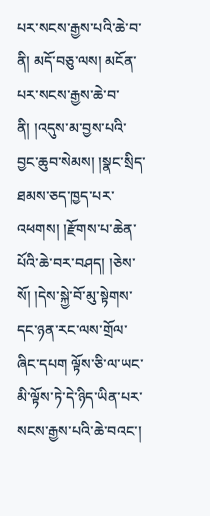པར་སངས་རྒྱས་པའི་ཆེ་བ་ནི། མདོ་བཅུ་ལས། མངོན་པར་སངས་རྒྱས་ཆེ་བ་ནི། །འདུས་མ་བྱས་པའི་བྱང་ཆུབ་སེམས། །སྣང་སྲིད་ཐམས་ཅད་ཁྱད་པར་འཕགས། །རྫོགས་པ་ཆེན་པོའི་ཆེ་བར་བཤད། །ཅེས་སོ། །དེས་སྐྱེ་བོ་མུ་སྟེགས་དང་ཉན་རང་ལས་གྲོལ་ཞིང་དཔག ལྟོས་ཅི་ལ་ཡང་མི་ལྟོས་ཏེ་དེ་ཉིད་ཡིན་པར་སངས་རྒྱས་པའི་ཆེ་བའང་།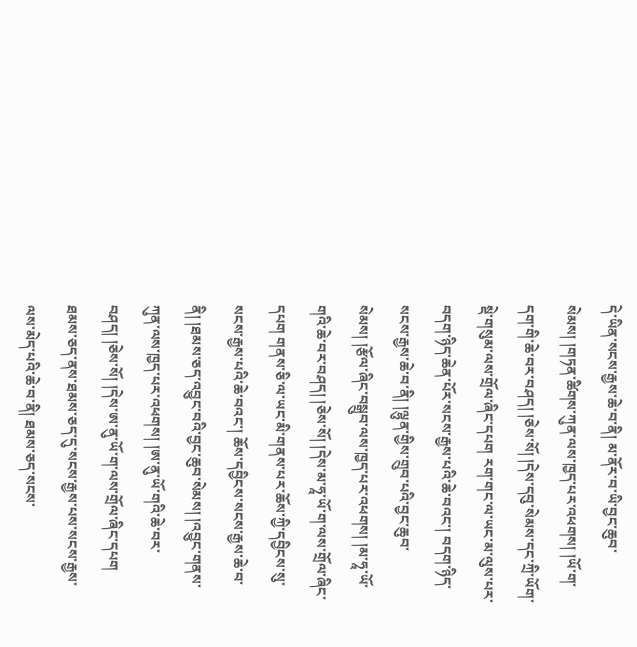དེ་ཡིན་སངས་རྒྱས་ཆེ་བ་ནི། མ་ནོར་བ་ཡི་བྱང་ཆུབ་སེམས། །གཏན་ཚིགས་ཀུན་ལས་ཁྱད་པར་འཕགས། །ཡོ་ག་དག་གི་ཆེ་བར་བཤད། །ཅེས་སོ། །དེས་དབུ་སེམས་དང་ཀྲི་ཡོག་སྡེ་གསུམ་ལས་གྲོལ་ཞིང་དཔག རག་གང་ལ་ཡང་མ་ལུས་པར་བདག་ཉིད་ཆེན་པོར་སངས་རྒྱས་པའི་ཆེ་བའང་། བདག་ཉིད་སངས་རྒྱས་ཆེ་བ་ནི། །ལྷུན་གྱིས་གྲུབ་པའི་བྱང་ཆུབ་སེམས། །རྩོལ་ཞིང་བསྒྲུབ་ལས་ཁྱད་པར་འཕགས། །མ་ཧཱ་ཡོ་གའི་ཆེ་བར་བཤད། །ཅེས་སོ། །དེས་མ་ཧཱ་ཡོ་ག་ལས་གྲོལ་ཞིང་དཔག གནས་ཅི་ལ་ཡང་མི་གནས་པར་ཆོས་ཀྱི་དབྱིངས་སུ་སངས་རྒྱས་པའི་ཆེ་བའང་། ཆོས་དབྱིངས་སངས་རྒྱས་ཆེ་བ་ནི། །ཐམས་ཅད་འབྱུང་བའི་བྱང་ཆུབ་སེམས། །འབྱུང་གནས་ཀུན་ལས་ཁྱད་པར་འཕགས། །ཨ་ནུ་ཡོ་གའི་ཆེ་བར་བཤད། །ཅེས་སོ། །དེས་ཨ་ནུ་ཡོ་ག་ལས་གྲོལ་ཞིང་དཔག ཐམས་ཅད་ནས་ཐམས་ཅད་དུ་སངས་རྒྱས་པས་སངས་རྒྱས་ལས་མེད་པའི་ཆེ་བ་ནི། ཐམས་ཅད་སངས་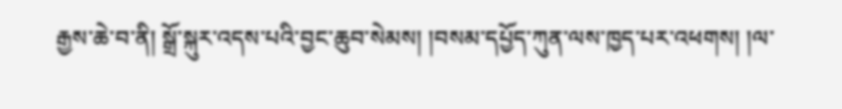རྒྱས་ཆེ་བ་ནི། སྒྲོ་སྐུར་འདས་པའི་བྱང་ཆུབ་སེམས། །བསམ་དཔྱོད་ཀུན་ལས་ཁྱད་པར་འཕགས། །ལ་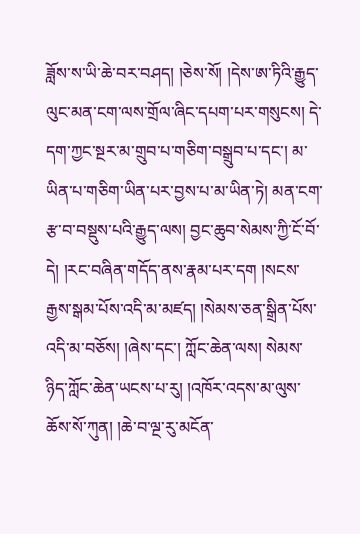ཟློས་ས་ཡི་ཆེ་བར་བཤད། །ཅེས་སོ། །དེས་ཨ་ཏིའི་རྒྱུད་ལུང་མན་ངག་ལས་གྲོལ་ཞིང་དཔག་པར་གསུངས། དེ་དག་ཀྱང་སྔར་མ་གྲུབ་པ་གཅིག་བསྒྲུབ་པ་དང་། མ་ཡིན་པ་གཅིག་ཡིན་པར་བྱས་པ་མ་ཡིན་ཏེ། མན་ངག་རྩ་བ་བསྡུས་པའི་རྒྱུད་ལས། བྱང་ཆུབ་སེམས་ཀྱི་ངོ་བོ་དེ། །རང་བཞིན་གདོད་ནས་རྣམ་པར་དག །སངས་རྒྱས་སྒམ་པོས་འདི་མ་མཛད། །སེམས་ཅན་སྒྲིན་པོས་འདི་མ་བཅོས། །ཞེས་དང་། ཀློང་ཆེན་ལས། སེམས་ཉིད་ཀློང་ཆེན་ཡངས་པ་རུ། །འཁོར་འདས་མ་ལུས་ཆོས་སོ་ཀུན། །ཆེ་བ་ལྔ་རུ་མངོན་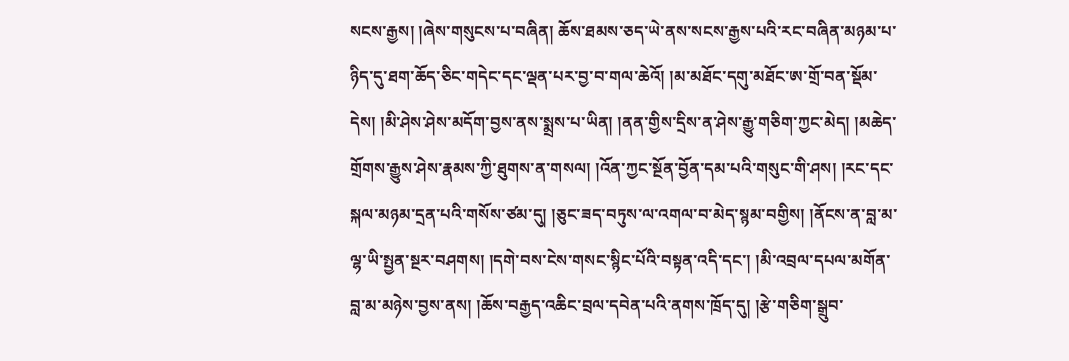སངས་རྒྱས། །ཞེས་གསུངས་པ་བཞིན། ཆོས་ཐམས་ཅད་ཡེ་ནས་སངས་རྒྱས་པའི་རང་བཞིན་མཉམ་པ་ཉིད་དུ་ཐག་ཆོད་ཅིང་གདེང་དང་ལྡན་པར་བྱ་བ་གལ་ཆེའོ། །མ་མཐོང་དགུ་མཐོང་ཨ་གྲོ་བན་སྡོམ་དེས། །མི་ཤེས་ཤེས་མདོག་བྱས་ནས་སྨྲས་པ་ཡིན། །ནན་གྱིས་དྲིས་ན་ཤེས་རྒྱུ་གཅིག་ཀྱང་མེད། །མཆེད་གྲོགས་རྒྱུས་ཤེས་རྣམས་ཀྱི་ཐུགས་ན་གསལ། །འོན་ཀྱང་སྔོན་བྱོན་དམ་པའི་གསུང་གི་ཤས། །རང་དང་སྐལ་མཉམ་དྲན་པའི་གསོས་ཙམ་དུ། །ཅུང་ཟད་བཏུས་ལ་འགལ་བ་མེད་སྙམ་བགྱིས། །ནོངས་ན་བླ་མ་ལྷ་ཡི་སྤྱན་སྔར་བཤགས། །དགེ་བས་ངེས་གསང་སྙིང་པོའི་བསྟན་འདི་དང་། །མི་འབྲལ་དཔལ་མགོན་བླ་མ་མཉེས་བྱས་ནས། །ཆོས་བརྒྱད་འཆིང་བྲལ་དབེན་པའི་ནགས་ཁྲོད་དུ། །རྩེ་གཅིག་སྒྲུབ་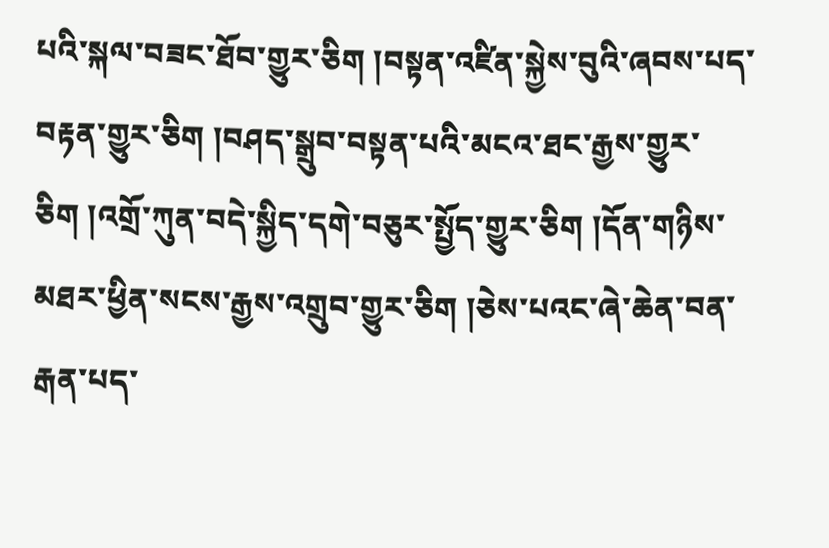པའི་སྐལ་བཟང་ཐོབ་གྱུར་ཅིག །བསྟན་འཛིན་སྐྱེས་བུའི་ཞབས་པད་བརྟན་གྱུར་ཅིག །བཤད་སྒྲུབ་བསྟན་པའི་མངའ་ཐང་རྒྱས་གྱུར་ཅིག །འགྲོ་ཀུན་བདེ་སྐྱིད་དགེ་བཅུར་སྤྱོད་གྱུར་ཅིག །དོན་གཉིས་མཐར་ཕྱིན་སངས་རྒྱས་འགྲུབ་གྱུར་ཅིག །ཅེས་པའང་ཞེ་ཆེན་བན་རྒན་པད་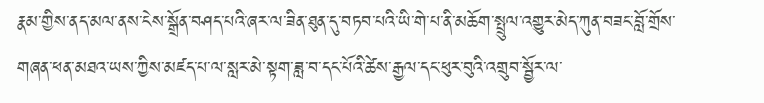རྣམ་གྱིས་ནད་མལ་ནས་ངེས་སྒྲོན་བཤད་པའི་ཞར་ལ་ཟིན་ཐུན་དུ་བཏབ་པའི་ཡི་གེ་པ་ནི་མཆོག་སྤྲུལ་འགྱུར་མེད་ཀུན་བཟང་བློ་གྲོས་གཞན་ཕན་མཐའ་ཡས་ཀྱིས་མཛད་པ་ལ་སླར་མེ་སྟག་ཟླ་བ་དང་པོའི་ཚེས་རྒྱལ་དང་ཕུར་བུའི་འགྲུབ་སྦྱོར་ལ་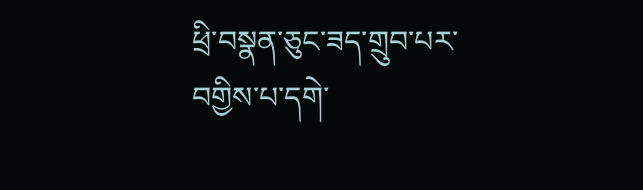ཕྲི་བསྣན་ཅུང་ཟད་གྲུབ་པར་བགྱིས་པ་དགེ་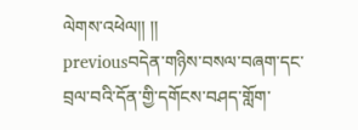ལེགས་འཕེལ།། །།
previousབདེན་གཉིས་བསལ་བཞག་དང་བྲལ་བའི་དོན་གྱི་དགོངས་བཤད་གློག་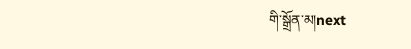གི་སྒྲོན་མ།next